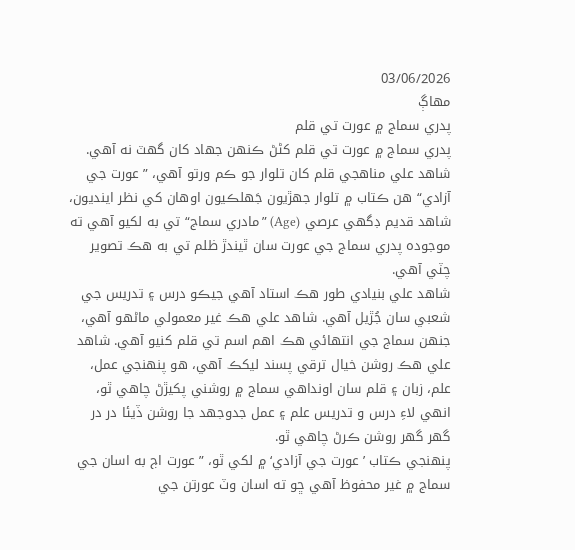03/06/2026
مهاڳ
پدري سماج ۾ عورت تي قلم
پدري سماج ۾ عورت تي قلم کڻڻ ڪنهن جهاد کان گهٽ نه آهي. شاهد علي مناهجي قلم کان تلوار جو ڪم ورتو آهي، ”عورت جي آزادي“ هن ڪتاب ۾ تلوار جهڙيون جَهلڪيون اوهان کي نظر اينديون، شاهد قديم ڊگهي عرصي (Age) ”مادري سماج“ تي به لکيو آهي ته موجوده پدري سماج جي عورت سان ٿيندڙ ظلم تي به هڪ تصوير چٽي آهي.
شاهد علي بنيادي طور هڪ استاد آهي جيڪو درس ۽ تدريس جي شعبي سان جُڙيل آهي. شاهد علي هڪ غير معمولي ماڻهو آهي، جنهن سماج جي انتهائي هڪ اهم اسم تي قلم کنيو آهي. شاهد علي هڪ روشن خيال ترقي پسند ليکڪ آهي، هو پنهنجي عمل، علم، زبان ۽ قلم سان اونداهي سماج ۾ روشني پکيڙڻ چاهي ٿو، انهي لاءِ درس و تدريس علم ۽ عمل جدوجهد جا روشن ڏيئا در در گهر گهر روشن ڪرڻ چاهي ٿو.
پنهنجي ڪتاب ’عورت جي آزادي‘ ۾ لکي ٿو، ”عورت اڄ به اسان جي سماج ۾ غير محفوظ آهي ڇو ته اسان وٽ عورتن جي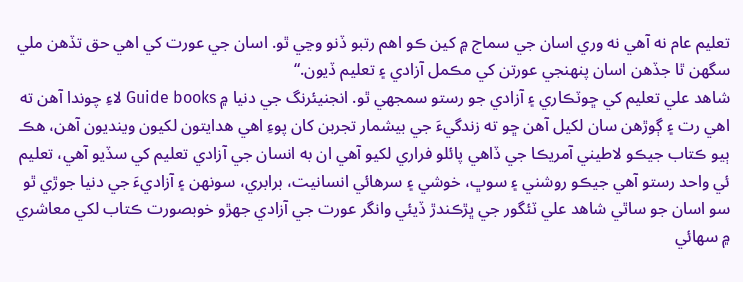تعليم عام نه آهي نه وري اسان جي سماج ۾ کين ڪو اهم رتبو ڏنو وڃي ٿو. اسان جي عورت کي اهي حق تڏهن ملي سگهن ٿا جڏهن اسان پنهنجي عورتن کي مڪمل آزادي ۽ تعليم ڏيون.“
شاهد علي تعليم کي ڇوٽڪاري ۽ آزادي جو رستو سمجهي ٿو. انجنيئرنگ جي دنيا ۾ Guide books لاءِ چوندا آهن ته اهي رت ۽ ڳوڙهن سان لکيل آهن ڇو ته زندگيءَ جي بيشمار تجربن کان پوءِ اهي هدايتون لکيون وينديون آهن، هڪ ٻيو ڪتاب جيڪو لاطيني آمريڪا جي ڏاهي پائلو فراري لکيو آهي ان به انسان جي آزادي تعليم کي سڏيو آهي، تعليم ئي واحد رستو آهي جيڪو روشني ۽ سوڀ، خوشي ۽ سرهائي انسانيت، برابري، سونهن ۽ آزاديءَ جي دنيا جوڙي ٿو سو اسان جو ساٿي شاهد علي ٽئگور جي ڀڙڪندڙ ڏيئي وانگر عورت جي آزادي جهڙو خوبصورت ڪتاب لکي معاشري ۾ سهائي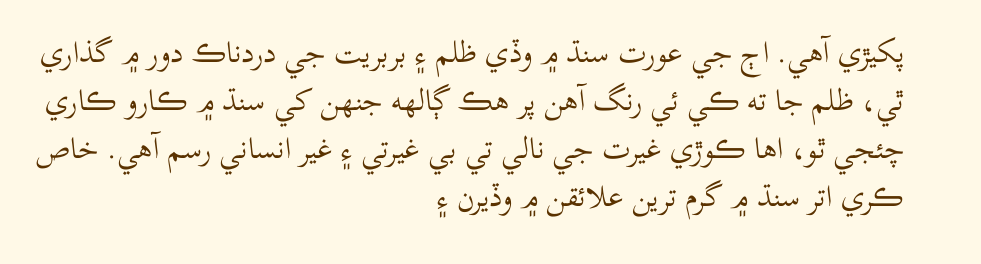پکيڙي آهي. اڄ جي عورت سنڌ ۾ وڏي ظلم ۽ بربريت جي دردناڪ دور ۾ گذاري ٿي، ظلم جا ته ڪي ئي رنگ آهن پر هڪ ڳالهه جنهن کي سنڌ ۾ ڪارو ڪاري چئجي ٿو، اها ڪوڙي غيرت جي نالي تي بي غيرتي ۽ غير انساني رسم آهي. خاص ڪري اتر سنڌ ۾ گرم ترين علائقن ۾ وڏيرن ۽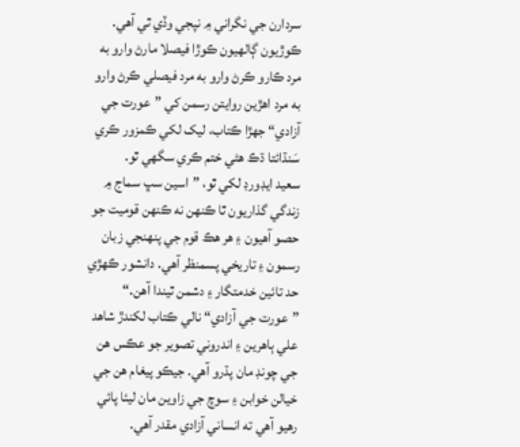سردارن جي نگراني ۾ نپجي وڏي ٿي آهي.
ڪوڙيون ڳالهيون ڪوڙا فيصلا مارڻ وارو به مرد ڪارو ڪرڻ وارو به مرد فيصلي ڪرڻ وارو به مرد اهڙين روايتن رسمن کي ”عورت جي آزادي“ جهڙا ڪتاب، ليک لکي ڪمزور ڪري سَنڌائتا ڌڪ هڻي ختم ڪري سگهي ٿو.
سعيد ايڊورڊ لکي ٿو، ”اسين سڀ سماج ۾ زندگي گذاريون ٿا ڪنهن نه ڪنهن قوميت جو حصو آهيون ۽ هر هڪ قوم جي پنهنجي زبان رسمون ۽ تاريخي پسمنظر آهي. دانشور ڪهڙي حد تائين خدمتگار ۽ دشمن ٿيندا آهن.“
”عورت جي آزادي“ نالي ڪتاب لکندڙ شاهد علي ٻاهرين ۽ اندروني تصوير جو عڪس هن جي چونڊ مان پڌرو آهي. جيڪو پيغام هن جي خيالن خوابن ۽ سوچ جي زاوين مان ليئا پائي رهيو آهي ته انساني آزادي مقدر آهي.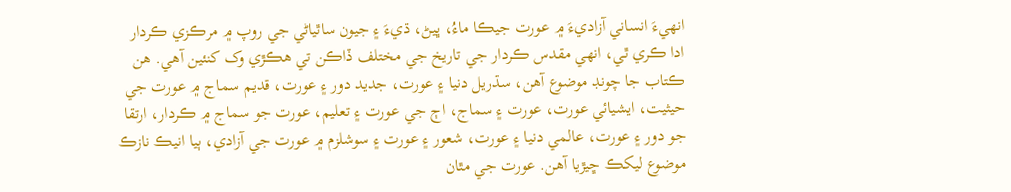انهيءَ انساني آزاديءَ ۾ عورت جيڪا ماءُ، ڀيڻ، ڌيءَ ۽ جيون ساٿياڻي جي روپ ۾ مرڪزي ڪردار ادا ڪري ٿي، انهي مقدس ڪردار جي تاريخ جي مختلف ڏاڪن تي هڪڙي وک کنئين آهي. هن ڪتاب جا چونڊ موضوع آهن، سڌريل دنيا ۽ عورت، جديد دور ۽ عورت، قديم سماج ۾ عورت جي حيثيت، ايشيائي عورت، عورت ۽ سماج، اڄ جي عورت ۽ تعليم، عورت جو سماج ۾ ڪردار، ارتقا جو دور ۽ عورت، عالمي دنيا ۽ عورت، شعور ۽ عورت ۽ سوشلزم ۾ عورت جي آزادي، ٻيا انيڪ نازڪ موضوع ليکڪ ڇيڙيا آهن. عورت جي مٿان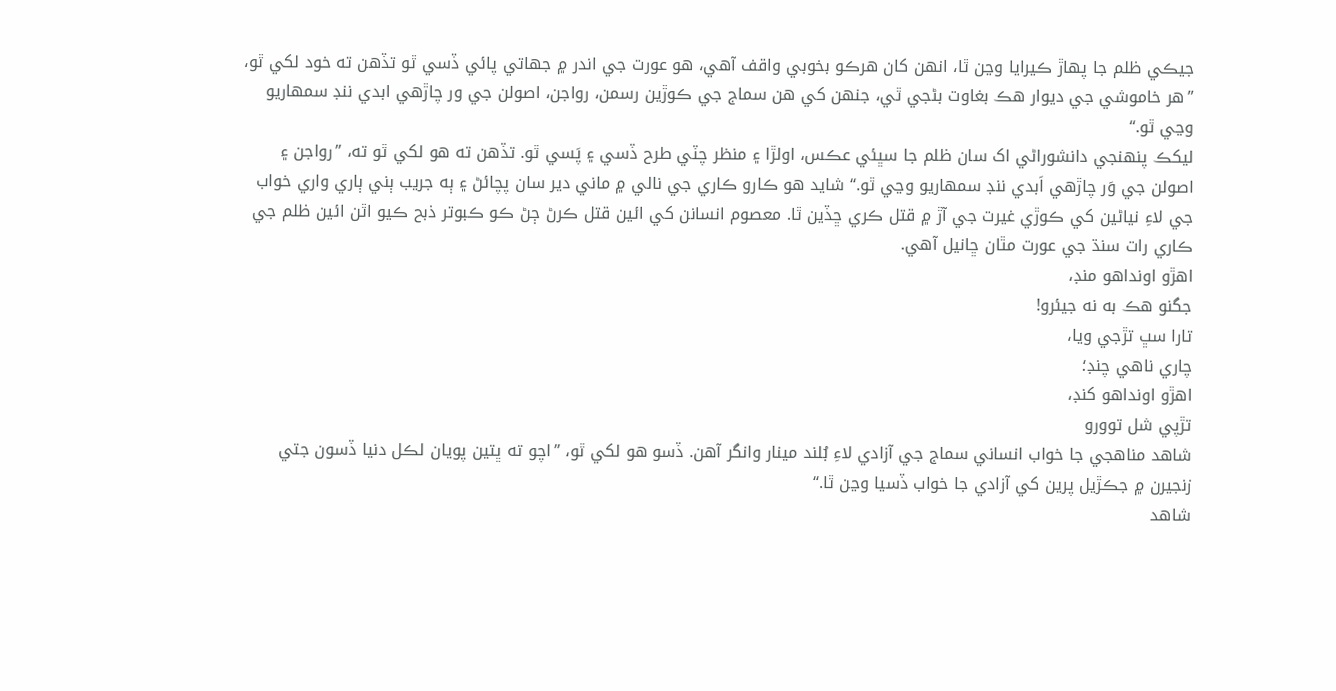جيڪي ظلم جا پهاڙ ڪيرايا وڃن ٿا، انهن کان هرڪو بخوبي واقف آهي، هو عورت جي اندر ۾ جهاتي پائي ڏسي ٿو تڏهن ته خود لکي ٿو، ”هر خاموشي جي ديوار هڪ بغاوت بڻجي ٿي، جنهن کي هن سماج جي ڪوڙين رسمن، رواجن، اصولن جي ور چاڙهي ابدي ننڊ سمهاريو وڃي ٿو.“
ليکڪ پنهنجي دانشوراڻي اک سان ظلم جا سڀئي عڪس، اولڙا ۽ منظر چٽي طرح ڏسي ۽ پَسي ٿو. تڏهن ته هو لکي ٿو ته، ”رواجن ۽ اصولن جي وَر چاڙهي اَبدي ننڊ سمهاريو وڃي ٿو.“ شايد هو ڪارو ڪاري جي نالي ۾ ماني دير سان پچائڻ ۽ ٻه جريب ٻني ٻاري واري خواب جي لاءِ نياڻين کي ڪوڙي غيرت جي آڙ ۾ قتل ڪري ڇڏين ٿا. معصوم انسانن کي ائين قتل ڪرڻ ڄڻ ڪو ڪبوتر ذبح ڪيو اٿن ائين ظلم جي ڪاري رات سنڌ جي عورت مٿان ڇانيل آهي.
اهڙو اونداهو منڊ،
جگنو هڪ به نه جيئرو!
تارا سڀ تڙجي ويا،
چاري ناهي چنڊ؛
اهڙو اونداهو کنڊ،
تڙپي شل توورو
شاهد مناهجي جا خواب انساني سماج جي آزادي لاءِ بُلند مينار وانگر آهن. ڏسو هو لکي ٿو، ”اچو ته ڀتين پويان لڪل دنيا ڏسون جتي زنجيرن ۾ جڪڙيل پرين کي آزادي جا خواب ڏسيا وڃن ٿا.“
شاهد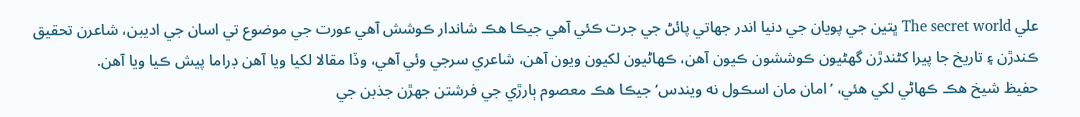علي The secret world ڀتين جي پويان جي دنيا اندر جهاتي پائڻ جي جرت ڪئي آهي جيڪا هڪ شاندار ڪوشش آهي عورت جي موضوع تي اسان جي اديبن، شاعرن تحقيق ڪندڙن ۽ تاريخ جا پيرا کڻندڙن گهڻيون ڪوششون ڪيون آهن، ڪهاڻيون لکيون ويون آهن، شاعري سرجي وئي آهي، وڏا مقالا لکيا ويا آهن ڊراما پيش ڪيا ويا آهن.
حفيظ شيخ هڪ ڪهاڻي لکي هئي، ’امان مان اسڪول نه ويندس‘ جيڪا هڪ معصوم ٻارڙي جي فرشتن جهڙن جذبن جي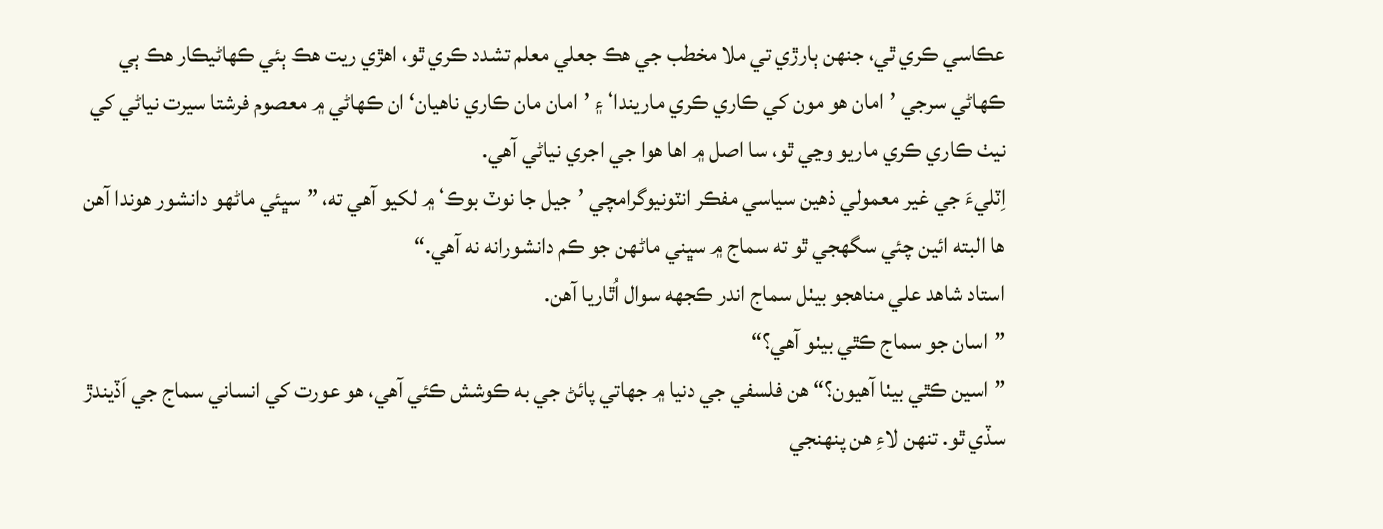عڪاسي ڪري ٿي، جنهن ٻارڙي تي ملا مخطب جي هڪ جعلي معلم تشدد ڪري ٿو، اهڙي ريت هڪ ٻئي ڪهاڻيڪار هڪ ٻي ڪهاڻي سرجي ’امان هو مون کي ڪاري ڪري ماريندا‘ ۽ ’امان مان ڪاري ناهيان‘ ان ڪهاڻي ۾ معصوم فرشتا سيرت نياڻي کي نيٺ ڪاري ڪري ماريو وڃي ٿو، سا اصل ۾ اها هوا جي اجري نياڻي آهي.
اِٽليءَ جي غير معمولي ذهين سياسي مفڪر انٽونيوگرامچي ’جيل جا نوٽ بوڪ‘ ۾ لکيو آهي ته، ”سڀئي ماڻهو دانشور هوندا آهن ها البته ائين چئي سگهجي ٿو ته سماج ۾ سڀني ماڻهن جو ڪم دانشورانه نه آهي.“
استاد شاهد علي مناهجو بيٺل سماج اندر ڪجهه سوال اُٿاريا آهن.
”اسان جو سماج ڪٿي بيٺو آهي؟“
”اسين ڪٿي بيٺا آهيون؟“ هن فلسفي جي دنيا ۾ جهاتي پائڻ جي به ڪوشش ڪئي آهي، هو عورت کي انساني سماج جي اَڏيندڙ سڏي ٿو. تنهن لاءِ هن پنهنجي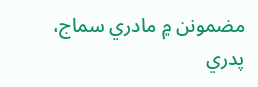مضمونن ۾ مادري سماج، پدري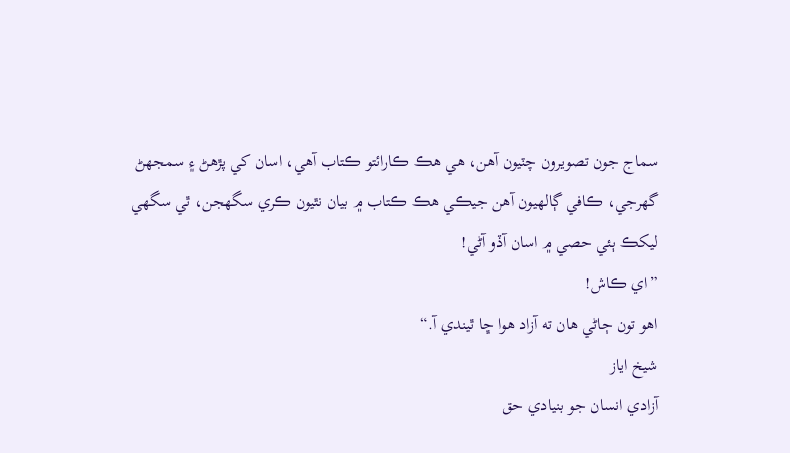سماج جون تصويرون چٽيون آهن، هي هڪ ڪارائتو ڪتاب آهي، اسان کي پڙهڻ ۽ سمجهڻ گهرجي، ڪافي ڳالهيون آهن جيڪي هڪ ڪتاب ۾ بيان نٿيون ڪري سگهجن، ٿي سگهي ليکڪ ٻئي حصي ۾ اسان آڏو آڻي!
”اي ڪاش!
اهو تون ڄاڻي هان ته آزاد هوا ڇا ٿيندي آ.“
شيخ اياز
آزادي انسان جو بنيادي حق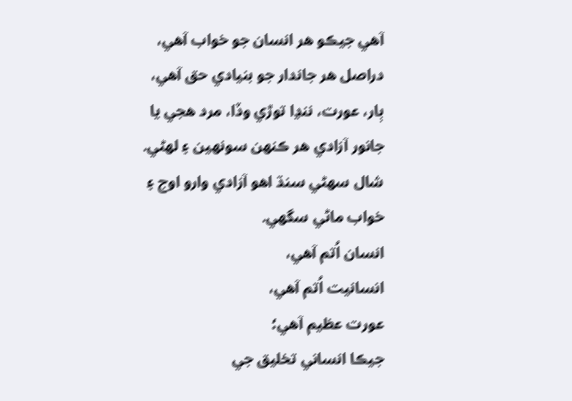آهي جيڪو هر انسان جو خواب آهي، دراصل هر جاندار جو بنيادي حق آهي، ٻار، عورت، ننڍا توڙي وڏا، مرد هجي يا جانور آزادي هر ڪنهن سونهين ۽ لهڻي.
شال سهڻي سنڌ اهو آزادي وارو اوج ۽ خواب ماڻي سگهي.
انسان اُتم آهي،
انسانيت اُتم آهي،
عورت عظيم آهي؛
جيڪا انساني تخليق جي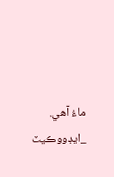ماءُ آهي.
_ايڊووڪيٽ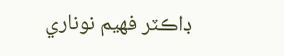ڊاڪٽر فهيم نوناري